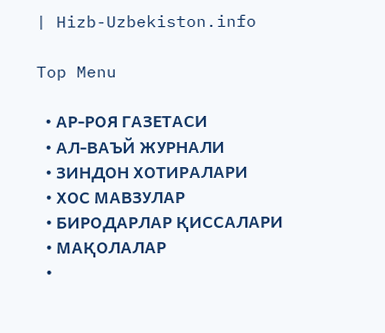| Hizb-Uzbekiston.info

Top Menu

  • АР-РОЯ ГАЗЕТАСИ
  • АЛ-ВАЪЙ ЖУРНАЛИ
  • ЗИНДОН ХОТИРАЛАРИ
  • ХОС МАВЗУЛАР
  • БИРОДАРЛАР ҚИССАЛАРИ
  • МАҚОЛАЛАР
  •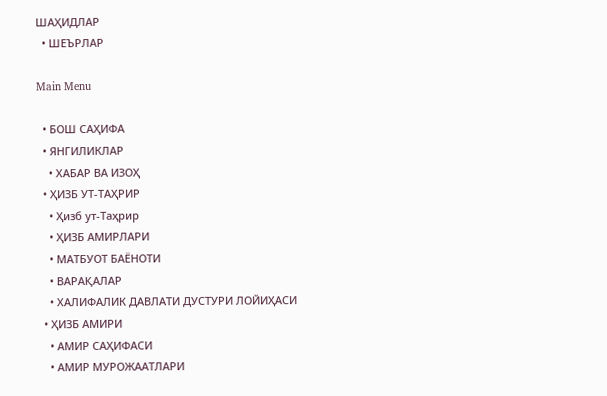ШАҲИДЛАР
  • ШЕЪРЛАР

Main Menu

  • БОШ САҲИФА
  • ЯНГИЛИКЛАР
    • ХАБАР ВА ИЗОҲ
  • ҲИЗБ УТ-ТАҲРИР
    • Ҳизб ут-Таҳрир
    • ҲИЗБ АМИРЛАРИ
    • МАТБУОТ БАЁНОТИ
    • ВАРАҚАЛАР
    • ХАЛИФАЛИК ДАВЛАТИ ДУСТУРИ ЛОЙИҲАСИ
  • ҲИЗБ АМИРИ
    • АМИР САҲИФАСИ
    • АМИР МУРОЖААТЛАРИ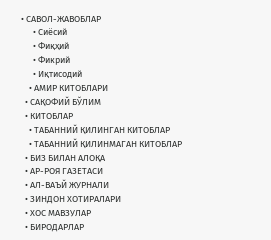• САВОЛ-ЖАВОБЛАР
      • Сиёсий
      • Фиқҳий
      • Фикрий
      • Иқтисодий
    • АМИР КИТОБЛАРИ
  • САҚОФИЙ БЎЛИМ
  • КИТОБЛАР
    • ТАБАННИЙ ҚИЛИНГАН КИТОБЛАР
    • ТАБАННИЙ ҚИЛИНМАГАН КИТОБЛАР
  • БИЗ БИЛАН АЛОҚА
  • АР-РОЯ ГАЗЕТАСИ
  • АЛ-ВАЪЙ ЖУРНАЛИ
  • ЗИНДОН ХОТИРАЛАРИ
  • ХОС МАВЗУЛАР
  • БИРОДАРЛАР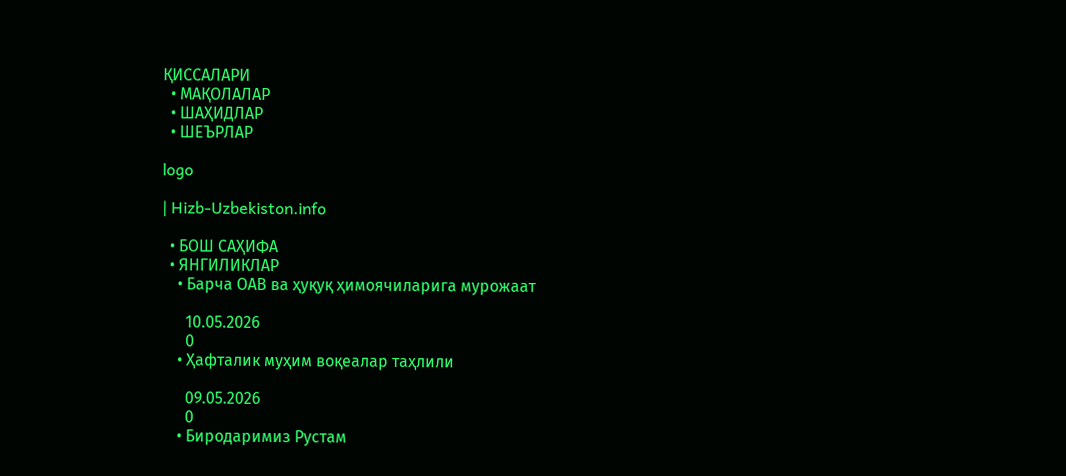ҚИССАЛАРИ
  • МАҚОЛАЛАР
  • ШАҲИДЛАР
  • ШЕЪРЛАР

logo

| Hizb-Uzbekiston.info

  • БОШ САҲИФА
  • ЯНГИЛИКЛАР
    • Барча ОАВ ва ҳуқуқ ҳимоячиларига мурожаат

      10.05.2026
      0
    • Ҳафталик муҳим воқеалар таҳлили

      09.05.2026
      0
    • Биродаримиз Рустам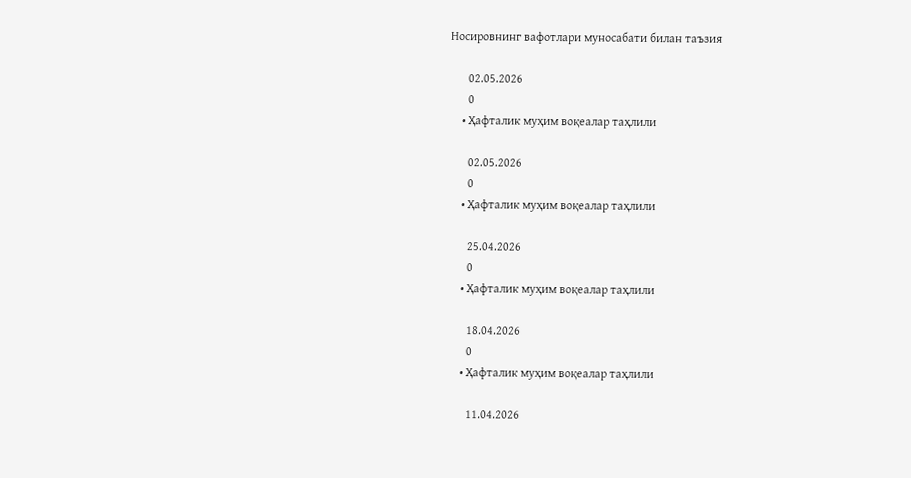Носировнинг вафотлари муносабати билан таъзия

      02.05.2026
      0
    • Ҳафталик муҳим воқеалар таҳлили

      02.05.2026
      0
    • Ҳафталик муҳим воқеалар таҳлили

      25.04.2026
      0
    • Ҳафталик муҳим воқеалар таҳлили

      18.04.2026
      0
    • Ҳафталик муҳим воқеалар таҳлили

      11.04.2026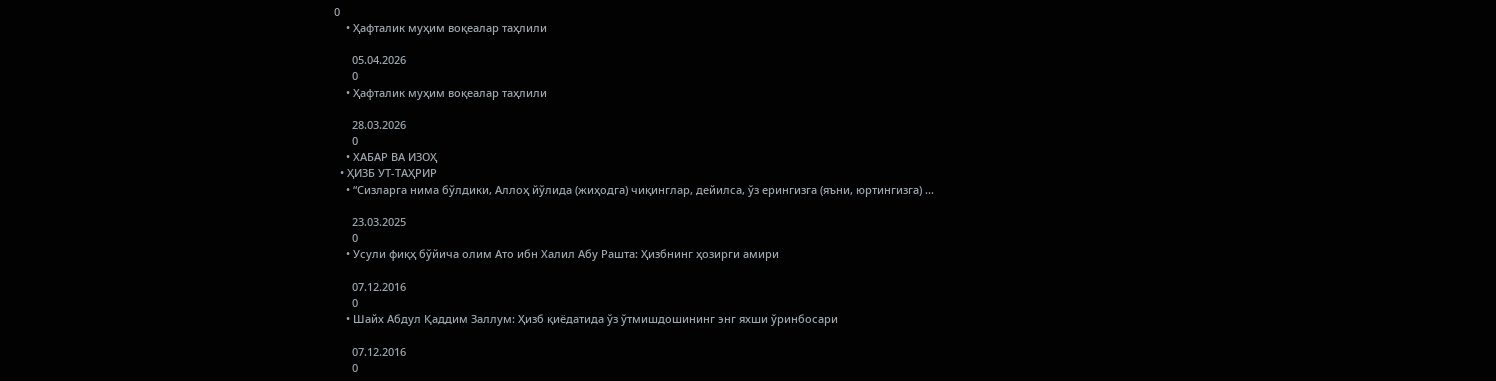0
    • Ҳафталик муҳим воқеалар таҳлили

      05.04.2026
      0
    • Ҳафталик муҳим воқеалар таҳлили

      28.03.2026
      0
    • ХАБАР ВА ИЗОҲ
  • ҲИЗБ УТ-ТАҲРИР
    • “Сизларга нима бўлдики, Аллоҳ йўлида (жиҳодга) чиқинглар, дейилса, ўз ерингизга (яъни, юртингизга) ...

      23.03.2025
      0
    • Усули фиқҳ бўйича олим Ато ибн Халил Абу Рашта: Ҳизбнинг ҳозирги амири

      07.12.2016
      0
    • Шайх Абдул Қаддим Заллум: Ҳизб қиёдатида ўз ўтмишдошининг энг яхши ўринбосари

      07.12.2016
      0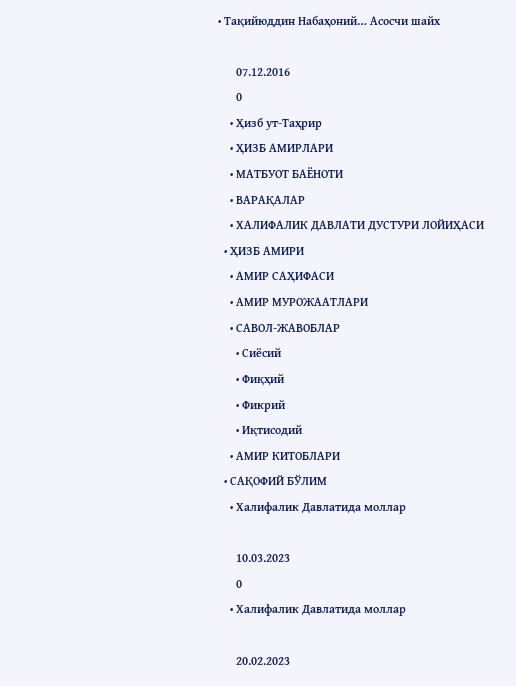• Тақийюддин Набаҳоний… Асосчи шайх

      07.12.2016
      0
    • Ҳизб ут-Таҳрир
    • ҲИЗБ АМИРЛАРИ
    • МАТБУОТ БАЁНОТИ
    • ВАРАҚАЛАР
    • ХАЛИФАЛИК ДАВЛАТИ ДУСТУРИ ЛОЙИҲАСИ
  • ҲИЗБ АМИРИ
    • АМИР САҲИФАСИ
    • АМИР МУРОЖААТЛАРИ
    • САВОЛ-ЖАВОБЛАР
      • Сиёсий
      • Фиқҳий
      • Фикрий
      • Иқтисодий
    • АМИР КИТОБЛАРИ
  • САҚОФИЙ БЎЛИМ
    • Халифалик Давлатида моллар

      10.03.2023
      0
    • Халифалик Давлатида моллар

      20.02.2023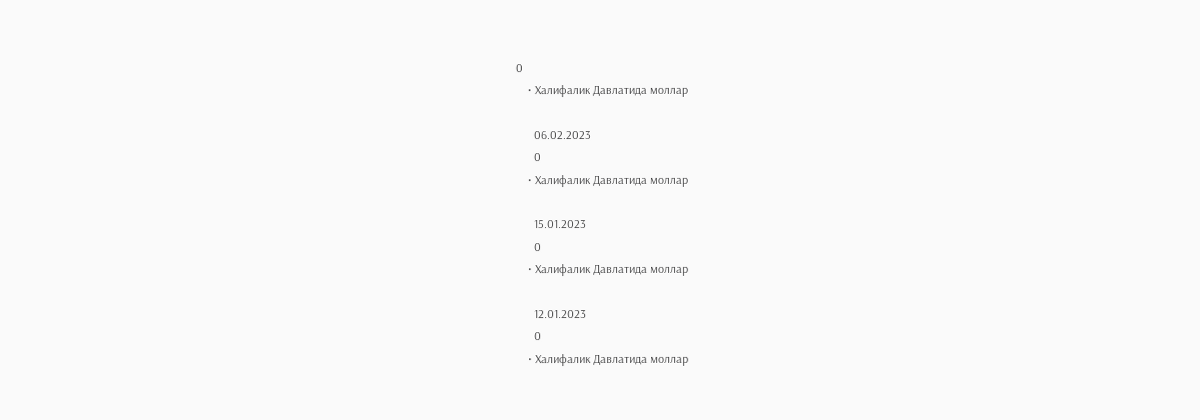0
    • Халифалик Давлатида моллар

      06.02.2023
      0
    • Халифалик Давлатида моллар

      15.01.2023
      0
    • Халифалик Давлатида моллар

      12.01.2023
      0
    • Халифалик Давлатида моллар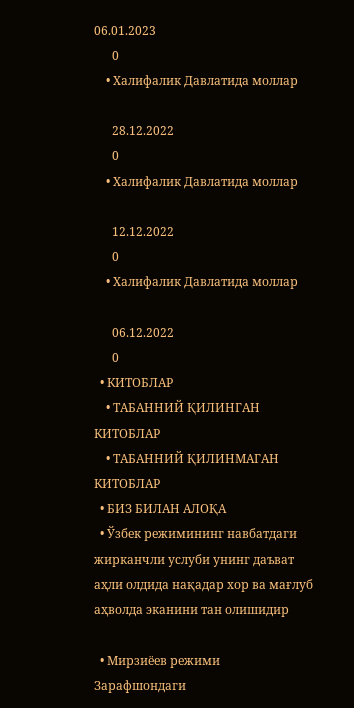06.01.2023
      0
    • Халифалик Давлатида моллар

      28.12.2022
      0
    • Халифалик Давлатида моллар

      12.12.2022
      0
    • Халифалик Давлатида моллар

      06.12.2022
      0
  • КИТОБЛАР
    • ТАБАННИЙ ҚИЛИНГАН КИТОБЛАР
    • ТАБАННИЙ ҚИЛИНМАГАН КИТОБЛАР
  • БИЗ БИЛАН АЛОҚА
  • Ўзбек режимининг навбатдаги жирканчли услуби унинг даъват аҳли олдида нақадар хор ва мағлуб аҳволда эканини тан олишидир

  • Мирзиёев режими Зарафшондаги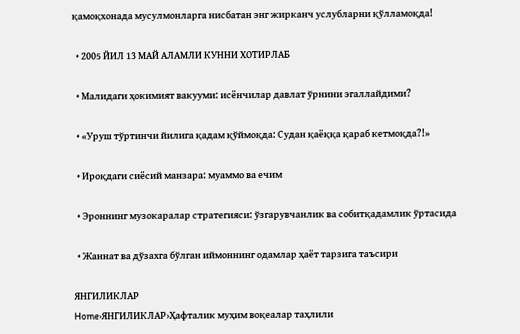қамоқхонада мусулмонларга нисбатан энг жирканч услубларни қўлламоқда!

  • 2005 ЙИЛ 13 МАЙ АЛАМЛИ КУННИ ХОТИРЛАБ

  • Малидаги ҳокимият вакууми: исёнчилар давлат ўрнини эгаллайдими?

  • «Уруш тўртинчи йилига қадам қўймоқда: Судан қаёққа қараб кетмоқда?!»

  • Ироқдаги сиёсий манзара: муаммо ва ечим

  • Эроннинг музокаралар стратегияси: ўзгарувчанлик ва собитқадамлик ўртасида

  • Жаннат ва дўзахга бўлган иймоннинг одамлар ҳаёт тарзига таъсири

ЯНГИЛИКЛАР
Home›ЯНГИЛИКЛАР›Ҳафталик муҳим воқеалар таҳлили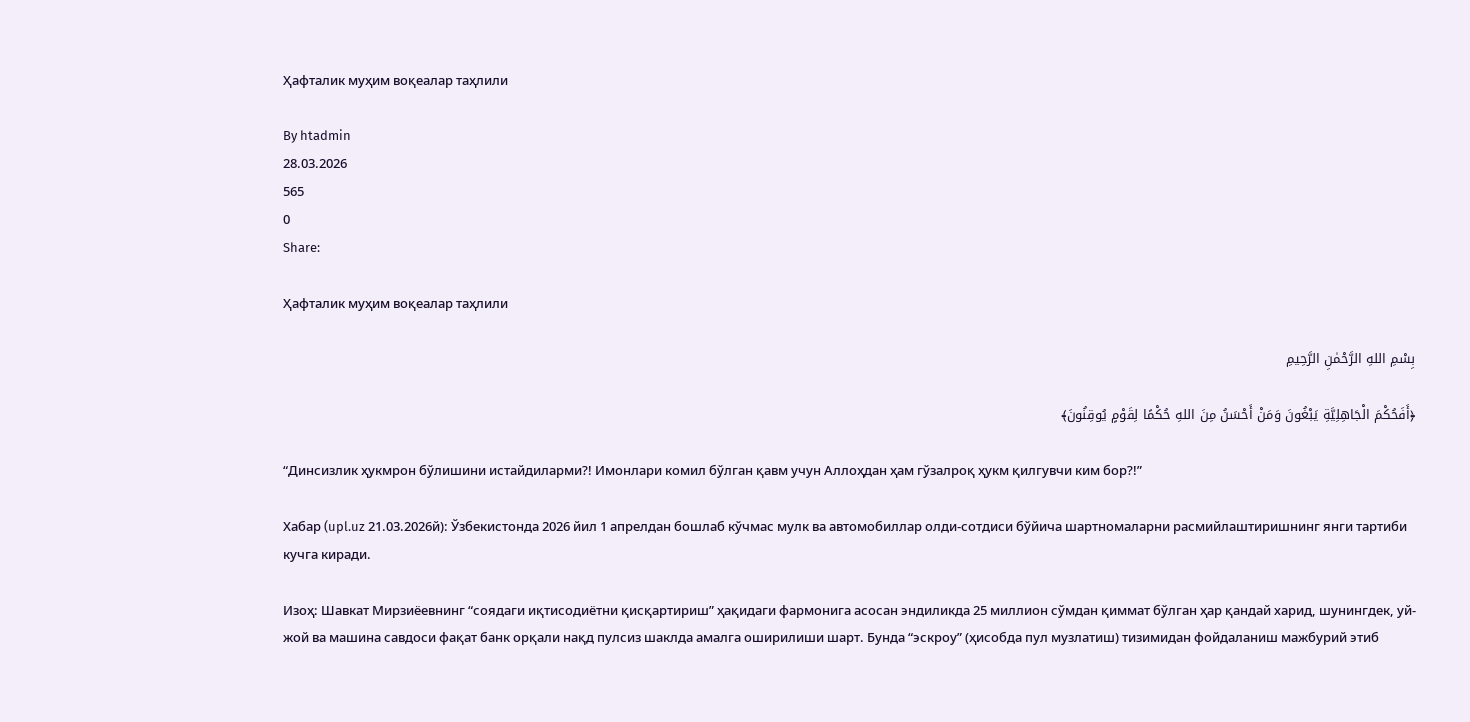Ҳафталик муҳим воқеалар таҳлили

By htadmin
28.03.2026
565
0
Share:

Ҳафталик муҳим воқеалар таҳлили

بِسْمِ اللهِ الرَّحْمٰنِ الرَّحِيمِ

﴿أَفَحُكْمَ الْجَاهِلِيَّةِ يَبْغُونَ وَمَنْ أَحْسَنُ مِنَ اللهِ حُكْمًا لِقَوْمٍ يُوقِنُونَ﴾

“Динсизлик ҳукмрон бўлишини истайдиларми?! Имонлари комил бўлган қавм учун Аллоҳдан ҳам гўзалроқ ҳукм қилгувчи ким бор?!”

Хабар (upl.uz 21.03.2026й): Ўзбекистонда 2026 йил 1 апрелдан бошлаб кўчмас мулк ва автомобиллар олди-сотдиси бўйича шартномаларни расмийлаштиришнинг янги тартиби кучга киради.

Изоҳ: Шавкат Мирзиёевнинг “соядаги иқтисодиётни қисқартириш” ҳақидаги фармонига асосан эндиликда 25 миллион сўмдан қиммат бўлган ҳар қандай харид, шунингдек, уй-жой ва машина савдоси фақат банк орқали нақд пулсиз шаклда амалга оширилиши шарт. Бунда “эскроу” (ҳисобда пул музлатиш) тизимидан фойдаланиш мажбурий этиб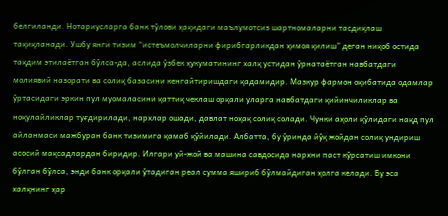белгиланди. Нотариусларга банк тўлови ҳақидаги маълумотсиз шартномаларни тасдиқлаш тақиқланади. Ушбу янги тизим “истеъмолчиларни фирибгарликдан ҳимоя қилиш” деган ниқоб остида тақдим этилаётган бўлса-да, аслида ўзбек ҳукуматининг халқ устидан ўрнатаётган навбатдаги молиявий назорати ва солиқ базасини кенгайтиришдаги қадамидир. Мазкур фармон оқибатида одамлар ўртасидаги эркин пул муомаласини қаттиқ чеклаш орқали уларга навбатдаги қийинчиликлар ва ноқулайликлар туғдирилади, нархлар ошади, давлат ноҳақ солиқ солади. Чунки аҳоли қўлидаги нақд пул айланмаси мажбуран банк тизимига қамаб қўйилади. Албатта, бу ўринда йўқ жойдан солиқ ундириш асосий мақсадлардан биридир. Илгари уй-жой ва машина савдосида нархни паст кўрсатиш имкони бўлган бўлса, энди банк орқали ўтадиган реал сумма яшириб бўлмайдиган ҳолга келади. Бу эса халқнинг ҳар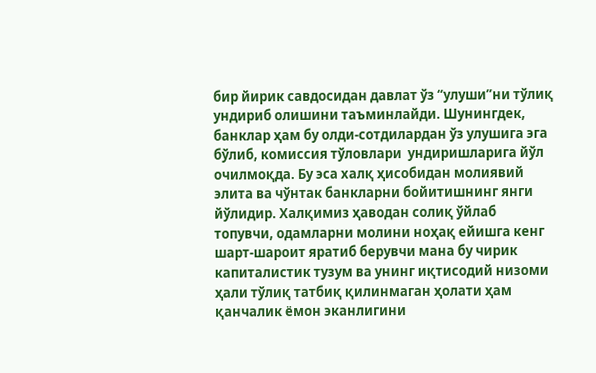бир йирик савдосидан давлат ўз “улуши”ни тўлиқ ундириб олишини таъминлайди. Шунингдек, банклар ҳам бу олди-сотдилардан ўз улушига эга бўлиб, комиссия тўловлари  ундиришларига йўл очилмоқда. Бу эса халқ ҳисобидан молиявий элита ва чўнтак банкларни бойитишнинг янги йўлидир. Халқимиз ҳаводан солиқ ўйлаб топувчи, одамларни молини ноҳақ ейишга кенг шарт-шароит яратиб берувчи мана бу чирик капиталистик тузум ва унинг иқтисодий низоми ҳали тўлиқ татбиқ қилинмаган ҳолати ҳам қанчалик ёмон эканлигини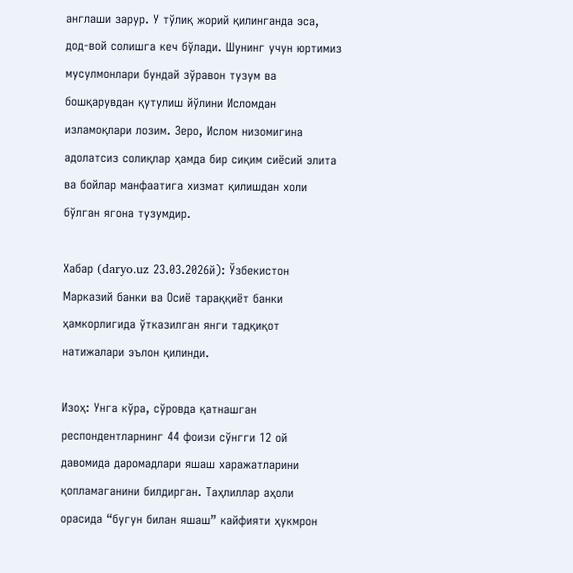англаши зарур. У тўлиқ жорий қилинганда эса, дод-вой солишга кеч бўлади. Шунинг учун юртимиз мусулмонлари бундай зўравон тузум ва бошқарувдан қутулиш йўлини Исломдан изламоқлари лозим. Зеро, Ислом низомигина адолатсиз солиқлар ҳамда бир сиқим сиёсий элита ва бойлар манфаатига хизмат қилишдан холи бўлган ягона тузумдир.

Хабар (daryo.uz 23.03.2026й): Ўзбекистон Марказий банки ва Осиё тараққиёт банки ҳамкорлигида ўтказилган янги тадқиқот натижалари эълон қилинди.

Изоҳ: Унга кўра, сўровда қатнашган респондентларнинг 44 фоизи сўнгги 12 ой давомида даромадлари яшаш харажатларини қопламаганини билдирган. Таҳлиллар аҳоли орасида “бугун билан яшаш” кайфияти ҳукмрон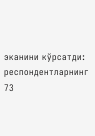эканини кўрсатди: респондентларнинг 73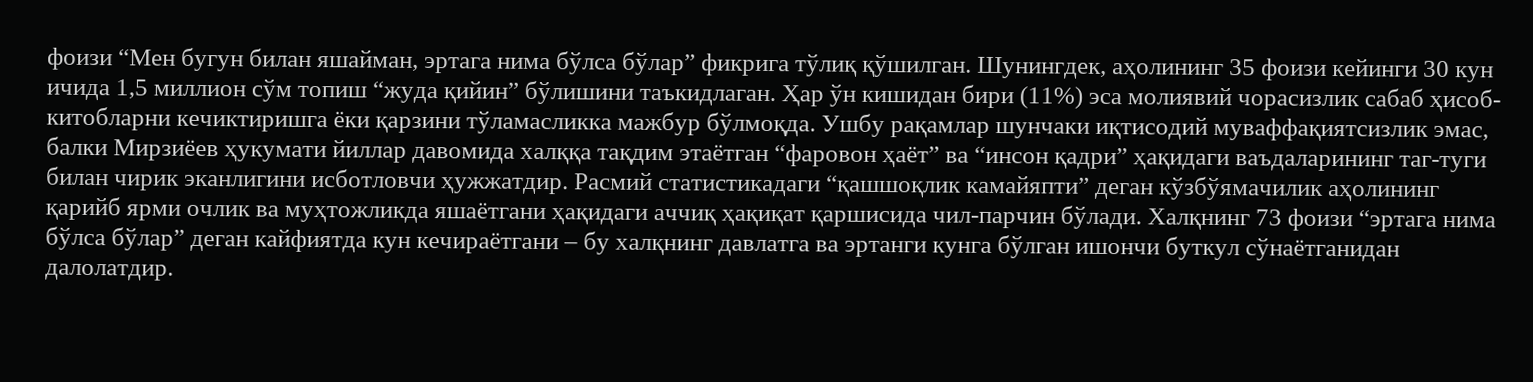фоизи “Мен бугун билан яшайман, эртага нима бўлса бўлар” фикрига тўлиқ қўшилган. Шунингдек, аҳолининг 35 фоизи кейинги 30 кун ичида 1,5 миллион сўм топиш “жуда қийин” бўлишини таъкидлаган. Ҳар ўн кишидан бири (11%) эса молиявий чорасизлик сабаб ҳисоб-китобларни кечиктиришга ёки қарзини тўламасликка мажбур бўлмоқда. Ушбу рақамлар шунчаки иқтисодий муваффақиятсизлик эмас, балки Мирзиёев ҳукумати йиллар давомида халққа тақдим этаётган “фаровон ҳаёт” ва “инсон қадри” ҳақидаги ваъдаларининг таг-туги билан чирик эканлигини исботловчи ҳужжатдир. Расмий статистикадаги “қашшоқлик камайяпти” деган кўзбўямачилик аҳолининг қарийб ярми очлик ва муҳтожликда яшаётгани ҳақидаги аччиқ ҳақиқат қаршисида чил-парчин бўлади. Халқнинг 73 фоизи “эртага нима бўлса бўлар” деган кайфиятда кун кечираётгани – бу халқнинг давлатга ва эртанги кунга бўлган ишончи буткул сўнаётганидан далолатдир.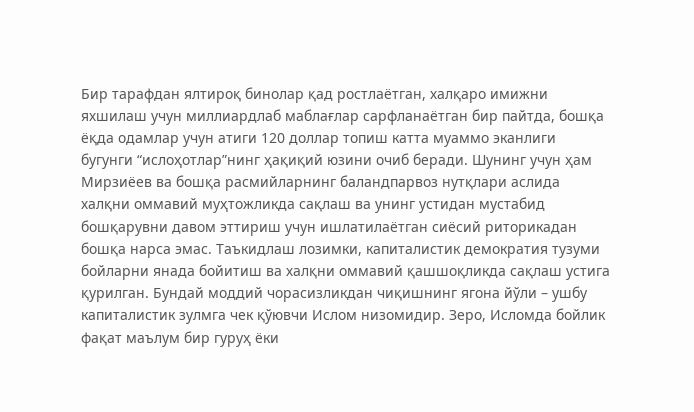Бир тарафдан ялтироқ бинолар қад ростлаётган, халқаро имижни яхшилаш учун миллиардлаб маблағлар сарфланаётган бир пайтда, бошқа ёқда одамлар учун атиги 120 доллар топиш катта муаммо эканлиги бугунги “ислоҳотлар”нинг ҳақиқий юзини очиб беради. Шунинг учун ҳам Мирзиёев ва бошқа расмийларнинг баландпарвоз нутқлари аслида халқни оммавий муҳтожликда сақлаш ва унинг устидан мустабид бошқарувни давом эттириш учун ишлатилаётган сиёсий риторикадан бошқа нарса эмас. Таъкидлаш лозимки, капиталистик демократия тузуми бойларни янада бойитиш ва халқни оммавий қашшоқликда сақлаш устига қурилган. Бундай моддий чорасизликдан чиқишнинг ягона йўли – ушбу капиталистик зулмга чек қўювчи Ислом низомидир. Зеро, Исломда бойлик фақат маълум бир гуруҳ ёки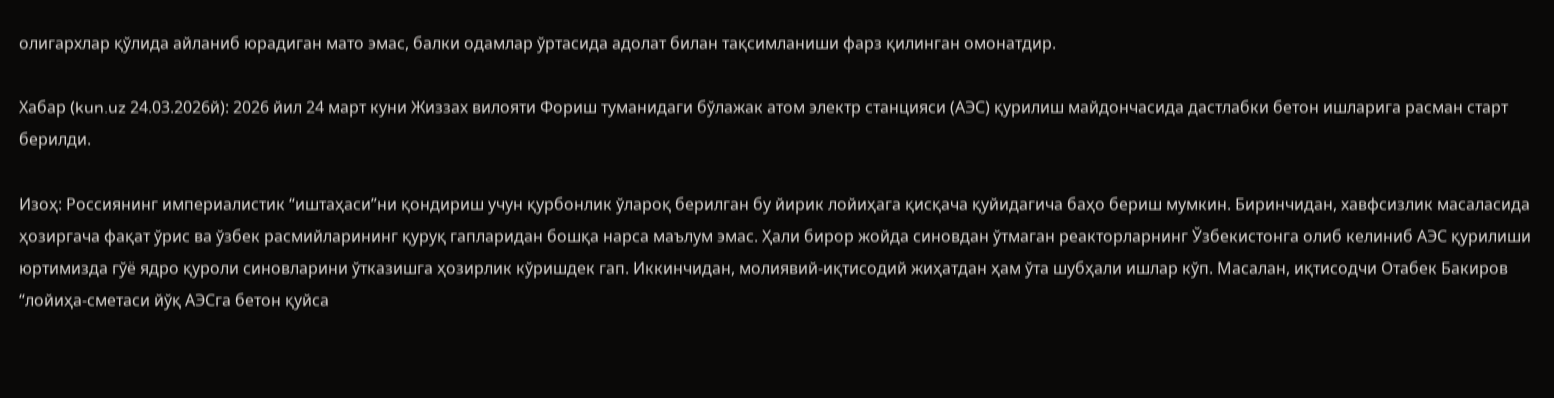олигархлар қўлида айланиб юрадиган мато эмас, балки одамлар ўртасида адолат билан тақсимланиши фарз қилинган омонатдир.

Хабар (kun.uz 24.03.2026й): 2026 йил 24 март куни Жиззах вилояти Фориш туманидаги бўлажак атом электр станцияси (АЭС) қурилиш майдончасида дастлабки бетон ишларига расман старт берилди.

Изоҳ: Россиянинг империалистик “иштаҳаси”ни қондириш учун қурбонлик ўлароқ берилган бу йирик лойиҳага қисқача қуйидагича баҳо бериш мумкин. Биринчидан, хавфсизлик масаласида ҳозиргача фақат ўрис ва ўзбек расмийларининг қуруқ гапларидан бошқа нарса маълум эмас. Ҳали бирор жойда синовдан ўтмаган реакторларнинг Ўзбекистонга олиб келиниб АЭС қурилиши юртимизда гўё ядро қуроли синовларини ўтказишга ҳозирлик кўришдек гап. Иккинчидан, молиявий-иқтисодий жиҳатдан ҳам ўта шубҳали ишлар кўп. Масалан, иқтисодчи Отабек Бакиров “лойиҳа-сметаси йўқ АЭСга бетон қуйса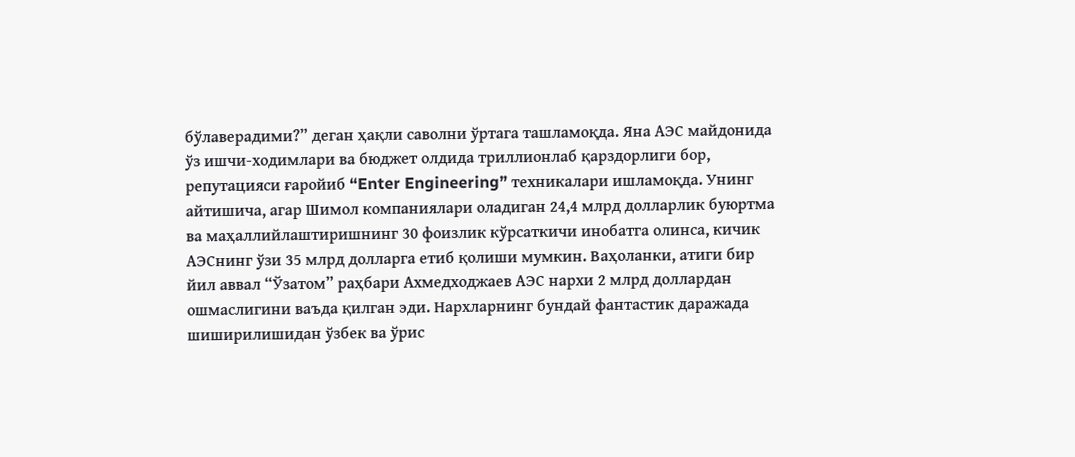бўлаверадими?” деган ҳақли саволни ўртага ташламоқда. Яна АЭС майдонида ўз ишчи-ходимлари ва бюджет олдида триллионлаб қарздорлиги бор, репутацияси ғаройиб “Enter Engineering” техникалари ишламоқда. Унинг айтишича, агар Шимол компаниялари оладиган 24,4 млрд долларлик буюртма ва маҳаллийлаштиришнинг 30 фоизлик кўрсаткичи инобатга олинса, кичик АЭСнинг ўзи 35 млрд долларга етиб қолиши мумкин. Ваҳоланки, атиги бир йил аввал “Ўзатом” раҳбари Ахмедходжаев АЭС нархи 2 млрд доллардан ошмаслигини ваъда қилган эди. Нархларнинг бундай фантастик даражада шиширилишидан ўзбек ва ўрис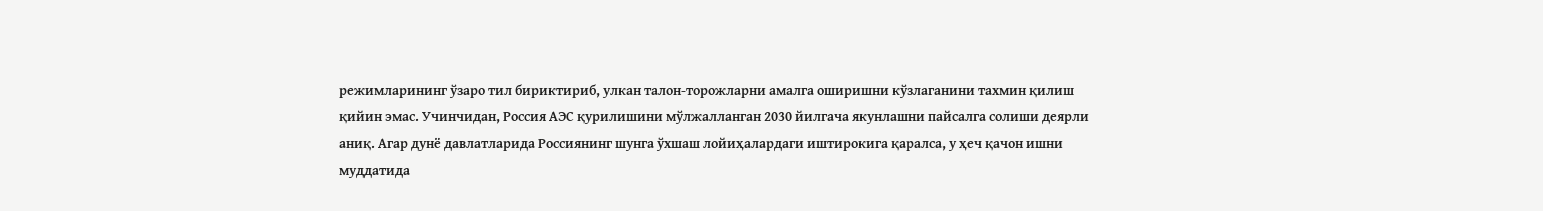режимларининг ўзаро тил бириктириб, улкан талон-торожларни амалга оширишни кўзлаганини тахмин қилиш қийин эмас. Учинчидан, Россия АЭС қурилишини мўлжалланган 2030 йилгача якунлашни пайсалга солиши деярли аниқ. Агар дунё давлатларида Россиянинг шунга ўхшаш лойиҳалардаги иштирокига қаралса, у ҳеч қачон ишни муддатида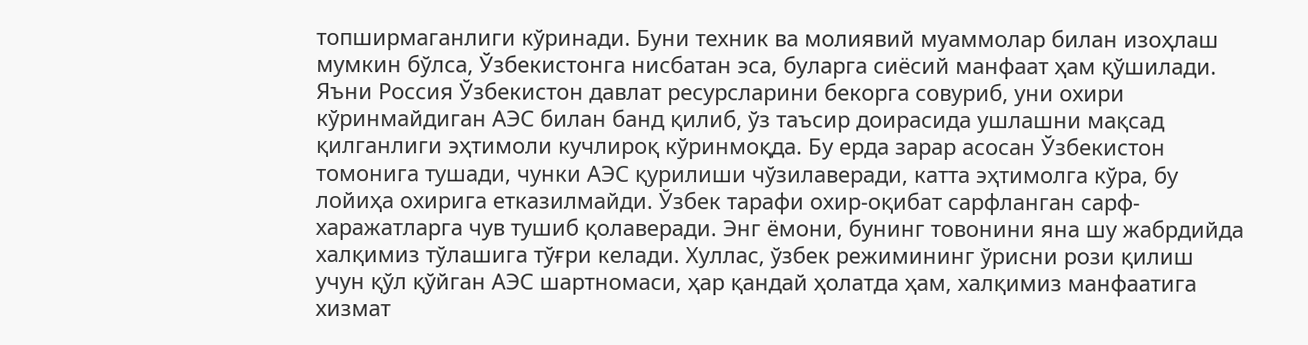топширмаганлиги кўринади. Буни техник ва молиявий муаммолар билан изоҳлаш мумкин бўлса, Ўзбекистонга нисбатан эса, буларга сиёсий манфаат ҳам қўшилади. Яъни Россия Ўзбекистон давлат ресурсларини бекорга совуриб, уни охири кўринмайдиган АЭС билан банд қилиб, ўз таъсир доирасида ушлашни мақсад қилганлиги эҳтимоли кучлироқ кўринмоқда. Бу ерда зарар асосан Ўзбекистон томонига тушади, чунки АЭС қурилиши чўзилаверади, катта эҳтимолга кўра, бу лойиҳа охирига етказилмайди. Ўзбек тарафи охир-оқибат сарфланган сарф-харажатларга чув тушиб қолаверади. Энг ёмони, бунинг товонини яна шу жабрдийда халқимиз тўлашига тўғри келади. Хуллас, ўзбек режимининг ўрисни рози қилиш учун қўл қўйган АЭС шартномаси, ҳар қандай ҳолатда ҳам, халқимиз манфаатига хизмат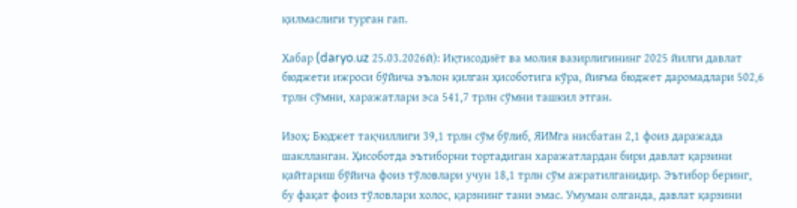қилмаслиги турган гап.

Хабар (daryo.uz 25.03.2026й): Иқтисодиёт ва молия вазирлигининг 2025 йилги давлат бюджети ижроси бўйича эълон қилган ҳисоботига кўра, йиғма бюджет даромадлари 502,6 трлн сўмни, харажатлари эса 541,7 трлн сўмни ташкил этган.

Изоҳ: Бюджет тақчиллиги 39,1 трлн сўм бўлиб, ЯИМга нисбатан 2,1 фоиз даражада шаклланган. Ҳисоботда эътиборни тортадиган харажатлардан бири давлат қарзини қайтариш бўйича фоиз тўловлари учун 18,1 трлн сўм ажратилганидир. Эътибор беринг, бу фақат фоиз тўловлари холос, қарзнинг тани эмас. Умуман олганда, давлат қарзини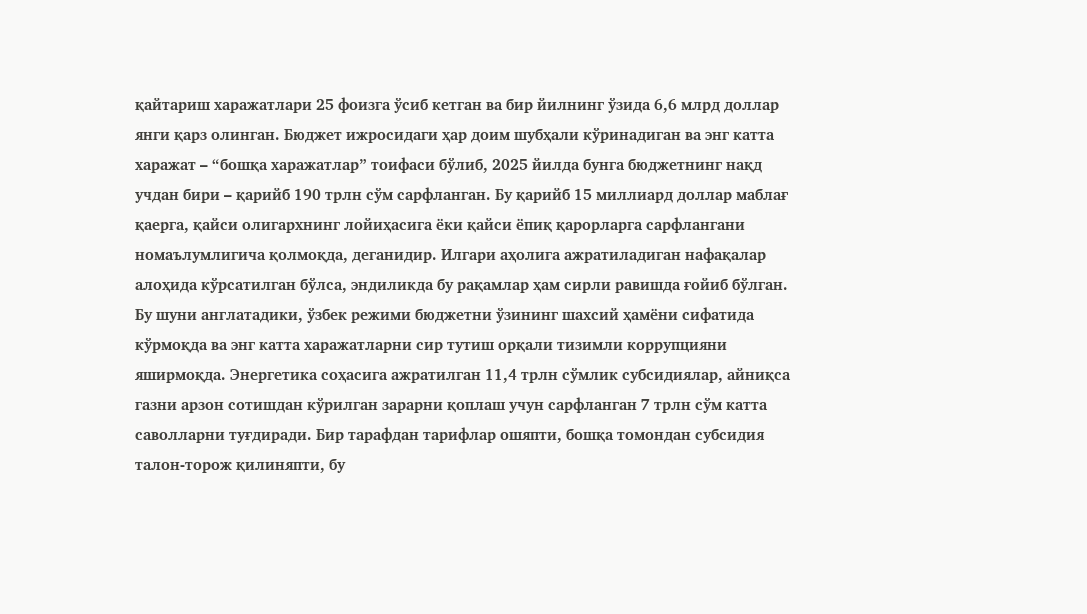қайтариш харажатлари 25 фоизга ўсиб кетган ва бир йилнинг ўзида 6,6 млрд доллар янги қарз олинган. Бюджет ижросидаги ҳар доим шубҳали кўринадиган ва энг катта харажат – “бошқа харажатлар” тоифаси бўлиб, 2025 йилда бунга бюджетнинг нақд учдан бири – қарийб 190 трлн сўм сарфланган. Бу қарийб 15 миллиард доллар маблағ қаерга, қайси олигархнинг лойиҳасига ёки қайси ёпиқ қарорларга сарфлангани номаълумлигича қолмоқда, деганидир. Илгари аҳолига ажратиладиган нафақалар алоҳида кўрсатилган бўлса, эндиликда бу рақамлар ҳам сирли равишда ғойиб бўлган. Бу шуни англатадики, ўзбек режими бюджетни ўзининг шахсий ҳамёни сифатида кўрмоқда ва энг катта харажатларни сир тутиш орқали тизимли коррупцияни яширмоқда. Энергетика соҳасига ажратилган 11,4 трлн сўмлик субсидиялар, айниқса газни арзон сотишдан кўрилган зарарни қоплаш учун сарфланган 7 трлн сўм катта саволларни туғдиради. Бир тарафдан тарифлар ошяпти, бошқа томондан субсидия талон-торож қилиняпти, бу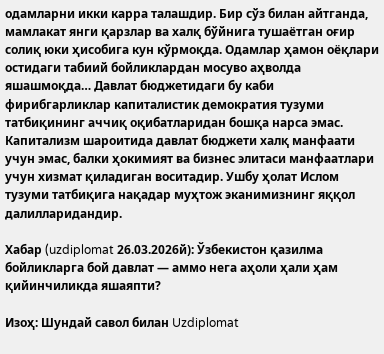одамларни икки карра талашдир. Бир сўз билан айтганда, мамлакат янги қарзлар ва халқ бўйнига тушаётган оғир солиқ юки ҳисобига кун кўрмоқда. Одамлар ҳамон оёқлари остидаги табиий бойликлардан мосуво аҳволда яшашмоқда… Давлат бюджетидаги бу каби фирибгарликлар капиталистик демократия тузуми татбиқининг аччиқ оқибатларидан бошқа нарса эмас. Капитализм шароитида давлат бюджети халқ манфаати учун эмас, балки ҳокимият ва бизнес элитаси манфаатлари учун хизмат қиладиган воситадир. Ушбу ҳолат Ислом тузуми татбиқига нақадар муҳтож эканимизнинг яққол далилларидандир.

Хабар (uzdiplomat 26.03.2026й): Ўзбекистон қазилма бойликларга бой давлат — аммо нега аҳоли ҳали ҳам қийинчиликда яшаяпти?

Изоҳ: Шундай савол билан Uzdiplomat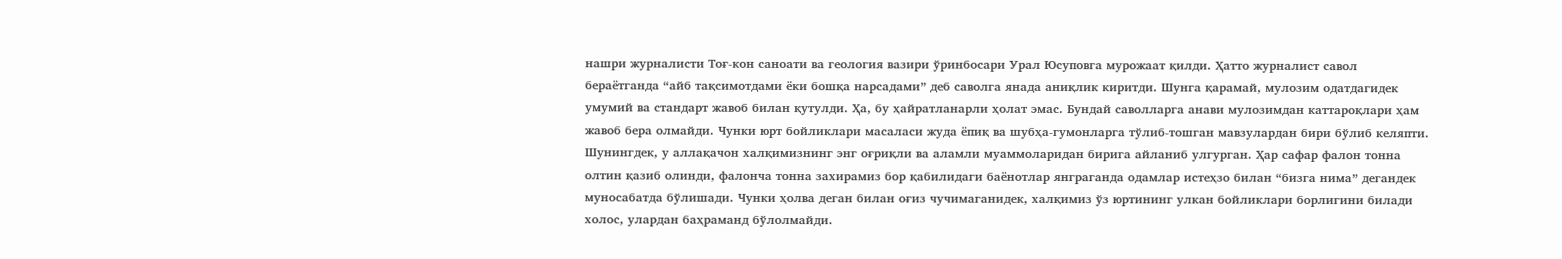нашри журналисти Тоғ-кон саноати ва геология вазири ўринбосари Урал Юсуповга мурожаат қилди. Ҳатто журналист савол бераётганда “айб тақсимотдами ёки бошқа нарсадами” деб саволга янада аниқлик киритди. Шунга қарамай, мулозим одатдагидек умумий ва стандарт жавоб билан қутулди. Ҳа, бу ҳайратланарли ҳолат эмас. Бундай саволларга анави мулозимдан каттароқлари ҳам жавоб бера олмайди. Чунки юрт бойликлари масаласи жуда ёпиқ ва шубҳа-гумонларга тўлиб-тошган мавзулардан бири бўлиб келяпти. Шунингдек, у аллақачон халқимизнинг энг оғриқли ва аламли муаммоларидан бирига айланиб улгурган. Ҳар сафар фалон тонна олтин қазиб олинди, фалонча тонна захирамиз бор қабилидаги баёнотлар янграганда одамлар истеҳзо билан “бизга нима” дегандек муносабатда бўлишади. Чунки ҳолва деган билан оғиз чучимаганидек, халқимиз ўз юртининг улкан бойликлари борлигини билади холос, улардан баҳраманд бўлолмайди.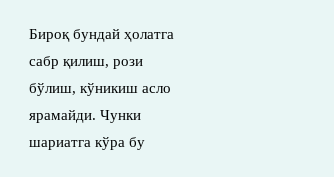Бироқ бундай ҳолатга сабр қилиш, рози бўлиш, кўникиш асло ярамайди. Чунки шариатга кўра бу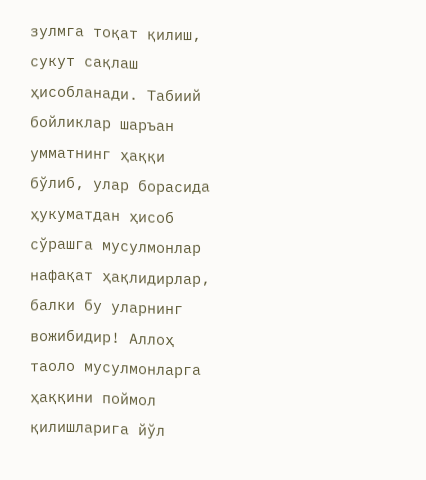зулмга тоқат қилиш, сукут сақлаш ҳисобланади. Табиий бойликлар шаръан умматнинг ҳаққи бўлиб, улар борасида ҳукуматдан ҳисоб сўрашга мусулмонлар нафақат ҳақлидирлар, балки бу уларнинг вожибидир! Аллоҳ таоло мусулмонларга ҳаққини поймол қилишларига йўл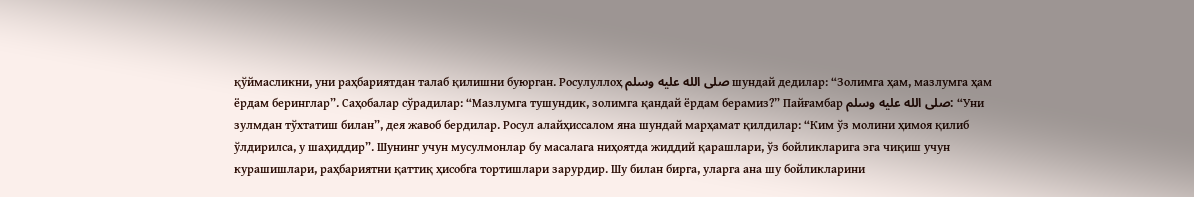қўймасликни, уни раҳбариятдан талаб қилишни буюрган. Росулуллоҳ صلى الله عليه وسلم шундай дедилар: “Золимга ҳам, мазлумга ҳам ёрдам беринглар”. Саҳобалар сўрадилар: “Мазлумга тушундик, золимга қандай ёрдам берамиз?” Пайғамбар صلى الله عليه وسلم: “Уни зулмдан тўхтатиш билан”, дея жавоб бердилар. Росул алайҳиссалом яна шундай марҳамат қилдилар: “Ким ўз молини ҳимоя қилиб ўлдирилса, у шаҳиддир”. Шунинг учун мусулмонлар бу масалага ниҳоятда жиддий қарашлари, ўз бойликларига эга чиқиш учун курашишлари, раҳбариятни қаттиқ ҳисобга тортишлари зарурдир. Шу билан бирга, уларга ана шу бойликларини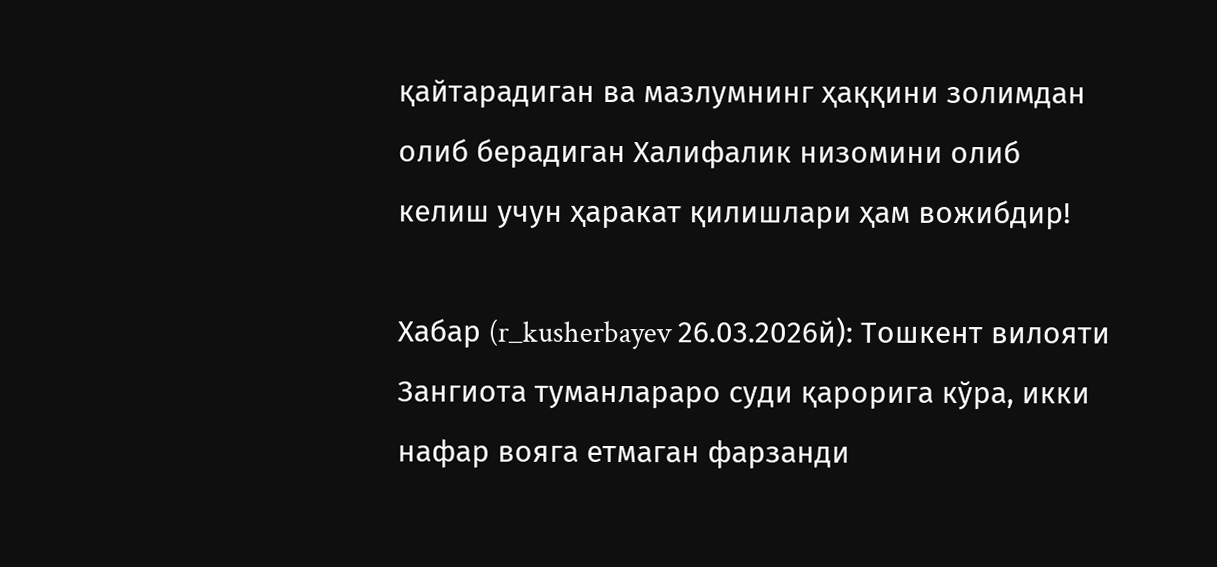қайтарадиган ва мазлумнинг ҳаққини золимдан олиб берадиган Халифалик низомини олиб келиш учун ҳаракат қилишлари ҳам вожибдир!

Хабар (r_kusherbayev 26.03.2026й): Тошкент вилояти Зангиота туманлараро суди қарорига кўра, икки нафар вояга етмаган фарзанди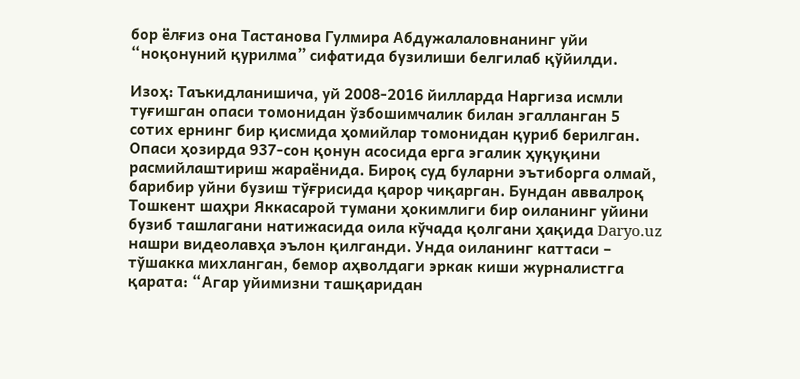бор ёлғиз она Тастанова Гулмира Абдужалаловнанинг уйи “ноқонуний қурилма” сифатида бузилиши белгилаб қўйилди.

Изоҳ: Таъкидланишича, уй 2008-2016 йилларда Наргиза исмли туғишган опаси томонидан ўзбошимчалик билан эгалланган 5 сотих ернинг бир қисмида ҳомийлар томонидан қуриб берилган. Опаси ҳозирда 937-сон қонун асосида ерга эгалик ҳуқуқини расмийлаштириш жараёнида. Бироқ суд буларни эътиборга олмай, барибир уйни бузиш тўғрисида қарор чиқарган. Бундан аввалроқ Тошкент шаҳри Яккасарой тумани ҳокимлиги бир оиланинг уйини бузиб ташлагани натижасида оила кўчада қолгани ҳақида Daryo.uz нашри видеолавҳа эълон қилганди. Унда оиланинг каттаси – тўшакка михланган, бемор аҳволдаги эркак киши журналистга қарата: “Агар уйимизни ташқаридан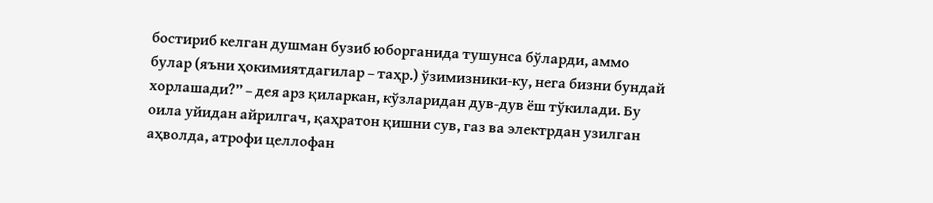бостириб келган душман бузиб юборганида тушунса бўларди, аммо булар (яъни ҳокимиятдагилар – таҳр.) ўзимизники-ку, нега бизни бундай хорлашади?” – дея арз қиларкан, кўзларидан дув-дув ёш тўкилади. Бу оила уйидан айрилгач, қаҳратон қишни сув, газ ва электрдан узилган аҳволда, атрофи целлофан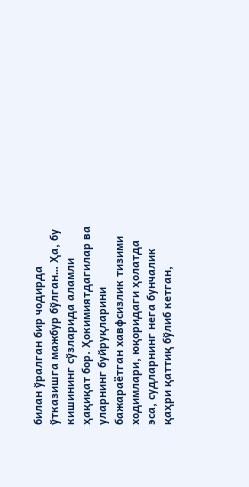билан ўралган бир чодирда ўтказишга мажбур бўлган… Ҳа, бу кишининг сўзларида аламли ҳақиқат бор. Ҳокимиятдагилар ва уларнинг буйруқларини бажараётган хавфсизлик тизими ходимлари, юқоридаги ҳолатда эса, судларнинг нега бунчалик қаҳри қаттиқ бўлиб кетган,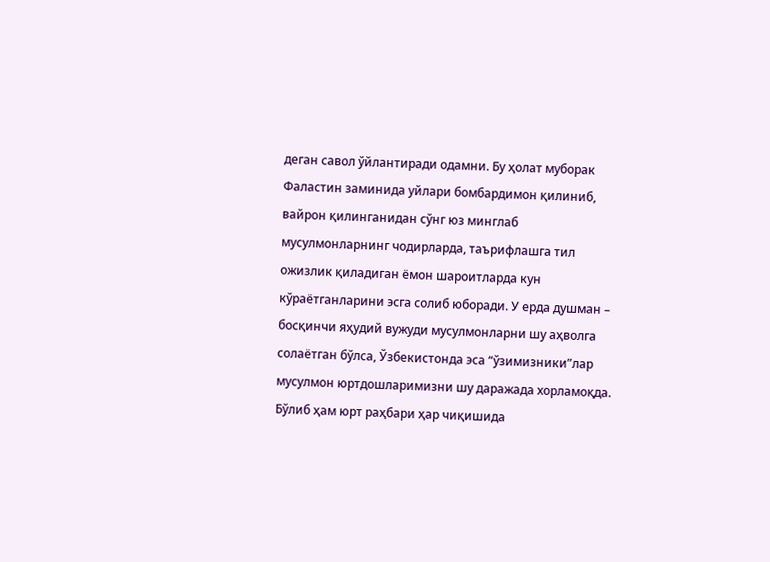деган савол ўйлантиради одамни. Бу ҳолат муборак Фаластин заминида уйлари бомбардимон қилиниб, вайрон қилинганидан сўнг юз минглаб мусулмонларнинг чодирларда, таърифлашга тил ожизлик қиладиган ёмон шароитларда кун кўраётганларини эсга солиб юборади. У ерда душман – босқинчи яҳудий вужуди мусулмонларни шу аҳволга солаётган бўлса, Ўзбекистонда эса “ўзимизники”лар мусулмон юртдошларимизни шу даражада хорламоқда. Бўлиб ҳам юрт раҳбари ҳар чиқишида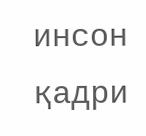инсон қадри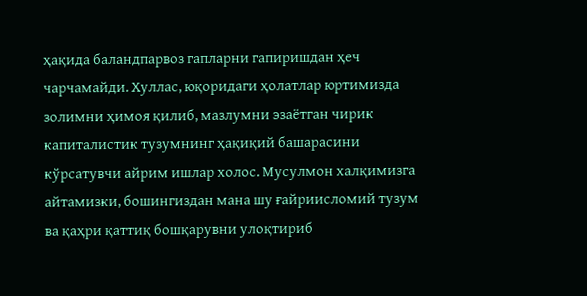ҳақида баландпарвоз гапларни гапиришдан ҳеч чарчамайди. Хуллас, юқоридаги ҳолатлар юртимизда золимни ҳимоя қилиб, мазлумни эзаётган чирик капиталистик тузумнинг ҳақиқий башарасини кўрсатувчи айрим ишлар холос. Мусулмон халқимизга айтамизки, бошингиздан мана шу ғайриисломий тузум ва қаҳри қаттиқ бошқарувни улоқтириб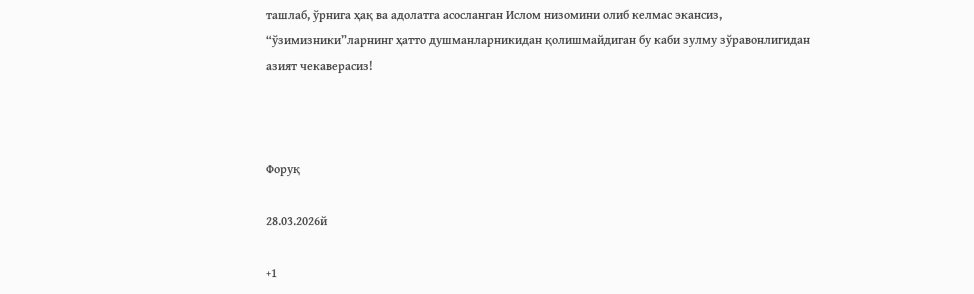ташлаб, ўрнига ҳақ ва адолатга асосланган Ислом низомини олиб келмас экансиз, “ўзимизники”ларнинг ҳатто душманларникидан қолишмайдиган бу каби зулму зўравонлигидан азият чекаверасиз!



Форуқ

28.03.2026й

+1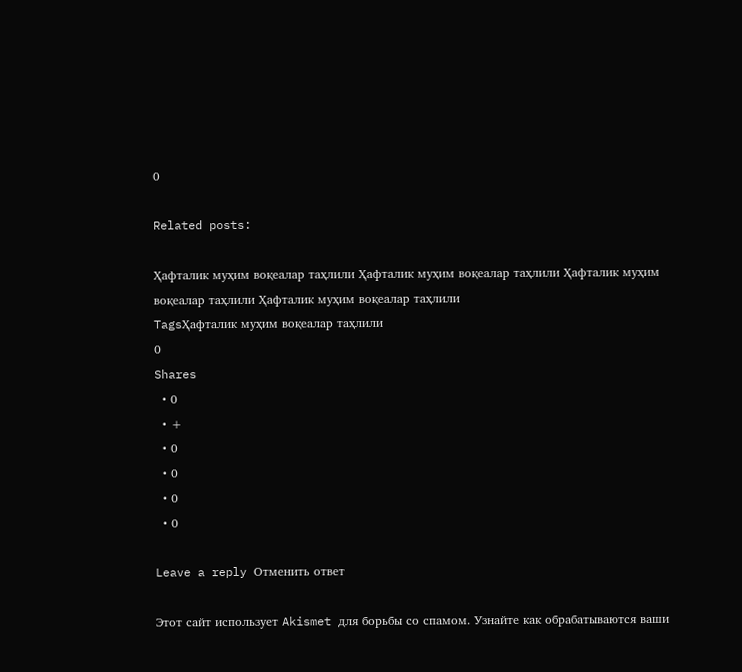0

Related posts:

Ҳафталик муҳим воқеалар таҳлили Ҳафталик муҳим воқеалар таҳлили Ҳафталик муҳим воқеалар таҳлили Ҳафталик муҳим воқеалар таҳлили
TagsҲафталик муҳим воқеалар таҳлили
0
Shares
  • 0
  • +
  • 0
  • 0
  • 0
  • 0

Leave a reply Отменить ответ

Этот сайт использует Akismet для борьбы со спамом. Узнайте как обрабатываются ваши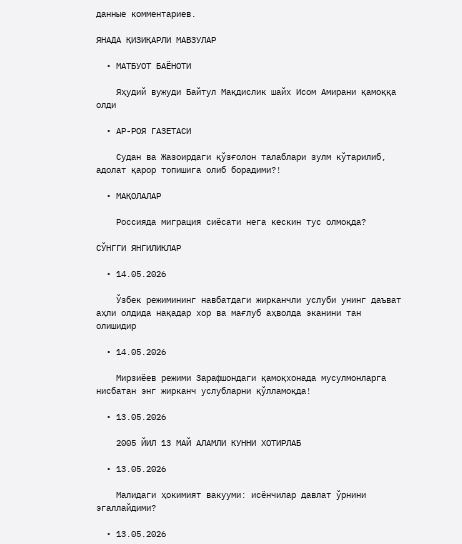данные комментариев.

ЯНАДА ҚИЗИҚАРЛИ МАВЗУЛАР

  • МАТБУОТ БАЁНОТИ

    Яҳудий вужуди Байтул Мақдислик шайх Исом Амирани қамоққа олди

  • АР-РОЯ ГАЗЕТАСИ

    Судан ва Жазоирдаги қўзғолон талаблари зулм кўтарилиб, адолат қарор топишига олиб борадими?!

  • МАҚОЛАЛАР

    Россияда миграция сиёсати нега кескин тус олмоқда?

СЎНГГИ ЯНГИЛИКЛАР

  • 14.05.2026

    Ўзбек режимининг навбатдаги жирканчли услуби унинг даъват аҳли олдида нақадар хор ва мағлуб аҳволда эканини тан олишидир

  • 14.05.2026

    Мирзиёев режими Зарафшондаги қамоқхонада мусулмонларга нисбатан энг жирканч услубларни қўлламоқда!

  • 13.05.2026

    2005 ЙИЛ 13 МАЙ АЛАМЛИ КУННИ ХОТИРЛАБ

  • 13.05.2026

    Малидаги ҳокимият вакууми: исёнчилар давлат ўрнини эгаллайдими?

  • 13.05.2026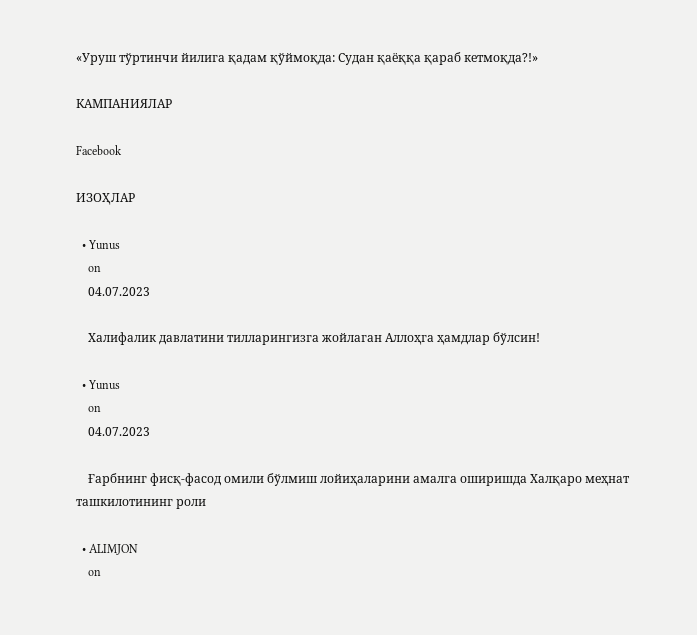«Уруш тўртинчи йилига қадам қўймоқда: Судан қаёққа қараб кетмоқда?!»

КАМПАНИЯЛАР

Facebook

ИЗОҲЛАР

  • Yunus
    on
    04.07.2023

    Халифалик давлатини тилларингизга жойлаган Аллоҳга ҳамдлар бўлсин!

  • Yunus
    on
    04.07.2023

    Ғарбнинг фисқ-фасод омили бўлмиш лойиҳаларини амалга оширишда Халқаро меҳнат ташкилотининг роли

  • ALIMJON
    on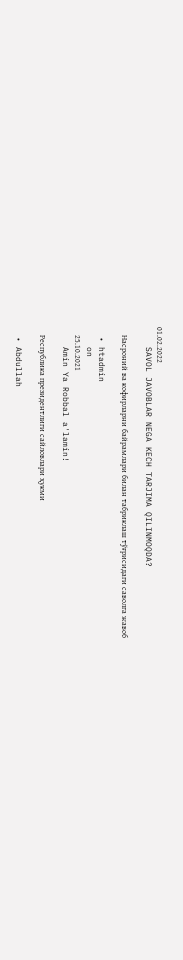01.02.2022
    SAVOL JAVOBLAR NEGA KECH TARJIMA QILINMOQDA?

    Насроний ва кофирларни байрамлари билан табриклаш тўғрисидаги саволга жавоб

  • htadmin
    on
    25.10.2021
    Amin Ya Robbal a'lamin!

    Республика президентлиги сайловлари ҳукми

  • Abdullah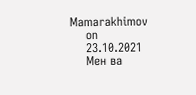Mamarakhimov
    on
    23.10.2021
    Мен ва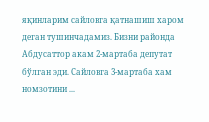яқинларим сайловга қатнашиш харом деган тушинчадамиз. Бизни районда Абдусаттор акам 2-мартаба депутат бўлган эди. Сайловга 3-мартаба хам номзотини ...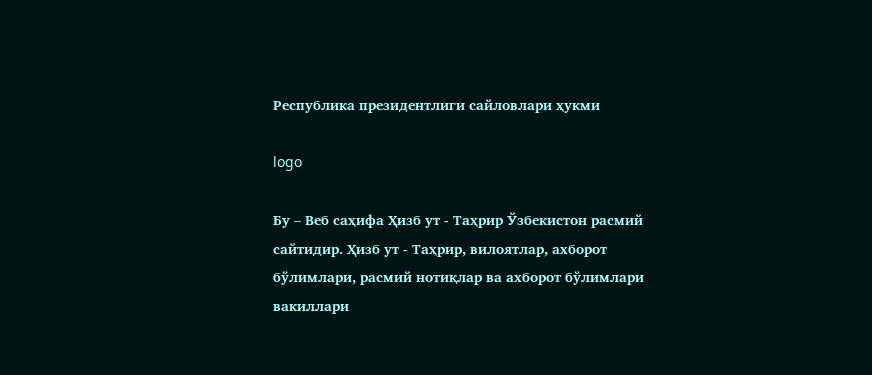Республика президентлиги сайловлари ҳукми

logo

Бу – Веб саҳифа Ҳизб ут - Таҳрир Ўзбекистон расмий сайтидир. Ҳизб ут - Таҳрир, вилоятлар, ахборот бўлимлари, расмий нотиқлар ва ахборот бўлимлари вакиллари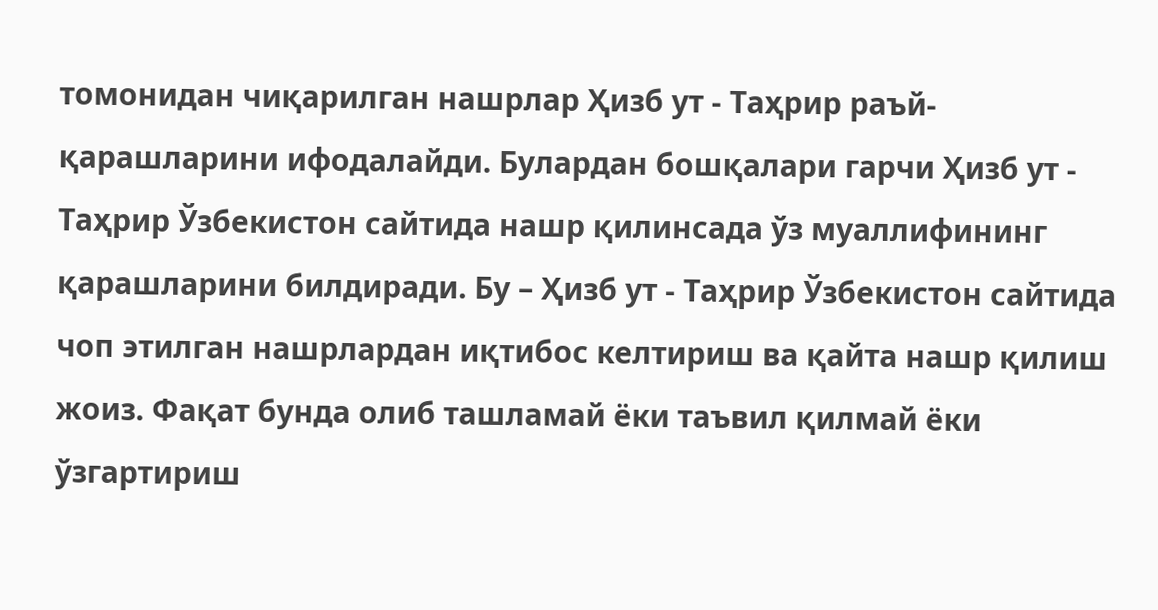томонидан чиқарилган нашрлар Ҳизб ут - Таҳрир раъй-қарашларини ифодалайди. Булардан бошқалари гарчи Ҳизб ут - Таҳрир Ўзбекистон сайтида нашр қилинсада ўз муаллифининг қарашларини билдиради. Бу – Ҳизб ут - Таҳрир Ўзбекистон сайтида чоп этилган нашрлардан иқтибос келтириш ва қайта нашр қилиш жоиз. Фақат бунда олиб ташламай ёки таъвил қилмай ёки ўзгартириш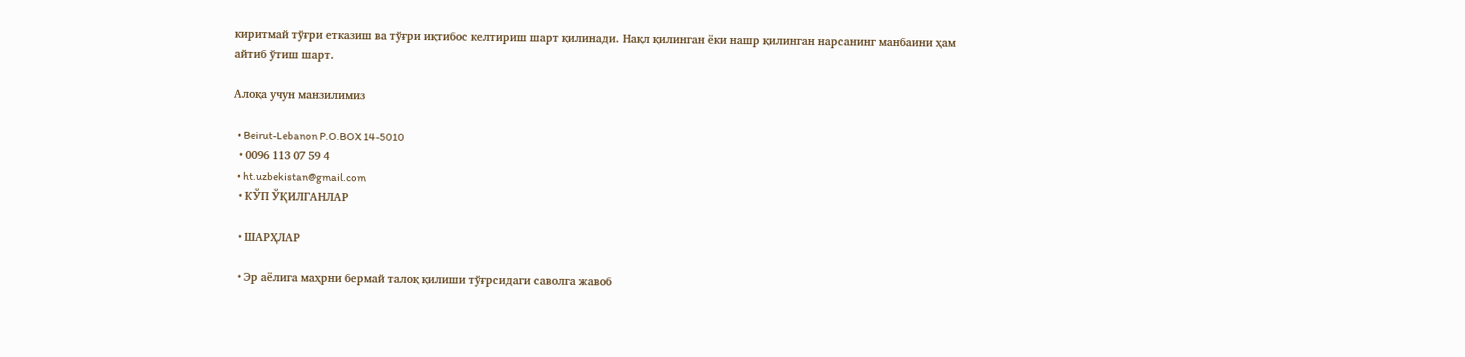киритмай тўғри етказиш ва тўғри иқтибос келтириш шарт қилинади. Нақл қилинган ёки нашр қилинган нарсанинг манбаини ҳам айтиб ўтиш шарт.

Алоқа учун манзилимиз

  • Beirut-Lebanon P.O.BOX 14-5010
  • 0096 113 07 59 4
  • ht.uzbekistan@gmail.com
  • КЎП ЎҚИЛГАНЛАР

  • ШАРҲЛАР

  • Эр аёлига маҳрни бермай талоқ қилиши тўғрсидаги саволга жавоб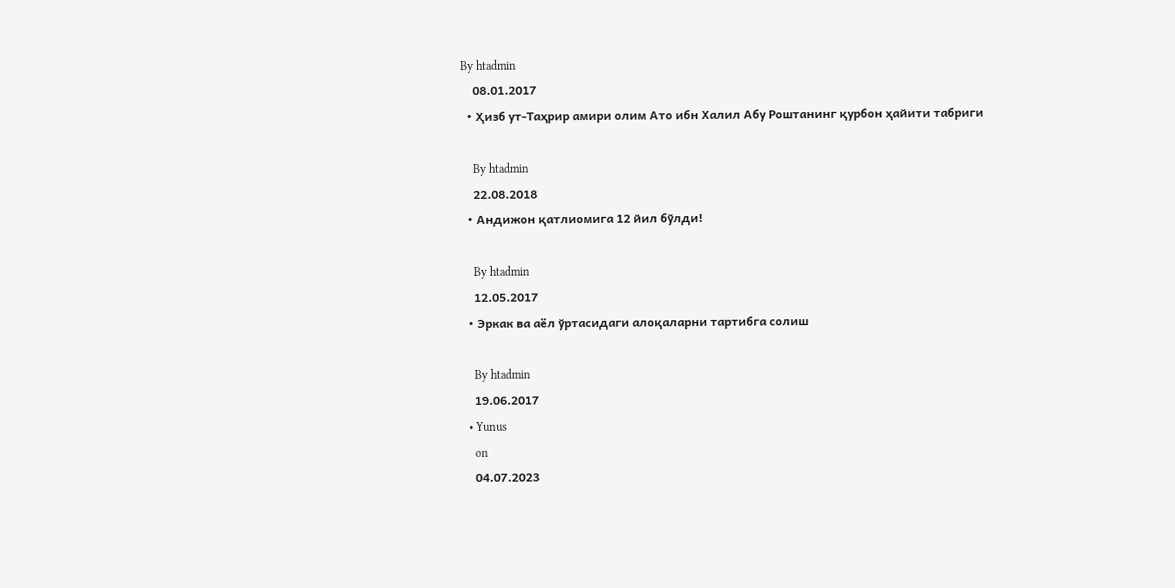By htadmin
    08.01.2017
  • Ҳизб ут-Таҳрир амири олим Ато ибн Халил Абу Роштанинг қурбон ҳайити табриги

    By htadmin
    22.08.2018
  • Андижон қатлиомига 12 йил бўлди!

    By htadmin
    12.05.2017
  • Эркак ва аёл ўртасидаги алоқаларни тартибга солиш

    By htadmin
    19.06.2017
  • Yunus
    on
    04.07.2023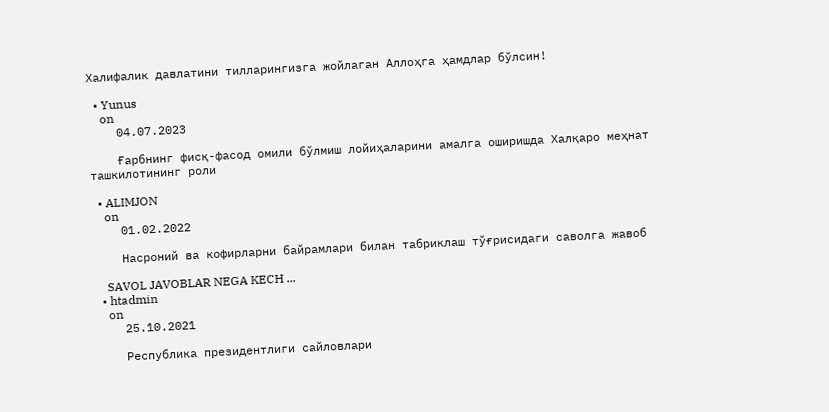Халифалик давлатини тилларингизга жойлаган Аллоҳга ҳамдлар бўлсин!

  • Yunus
    on
    04.07.2023

    Ғарбнинг фисқ-фасод омили бўлмиш лойиҳаларини амалга оширишда Халқаро меҳнат ташкилотининг роли

  • ALIMJON
    on
    01.02.2022

    Насроний ва кофирларни байрамлари билан табриклаш тўғрисидаги саволга жавоб

    SAVOL JAVOBLAR NEGA KECH ...
  • htadmin
    on
    25.10.2021

    Республика президентлиги сайловлари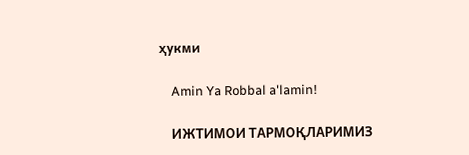ҳукми

    Amin Ya Robbal a'lamin!

    ИЖТИМОИ ТАРМОҚЛАРИМИЗ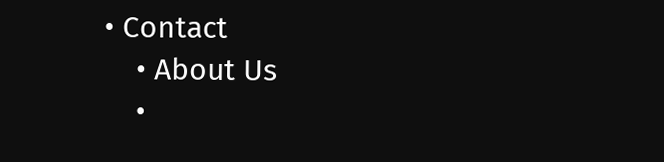• Contact
    • About Us
    •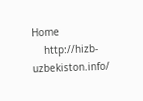Home
    http://hizb-uzbekiston.info/